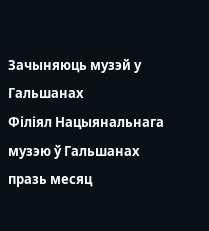Зачыняюць музэй у Гальшанах
Філіял Нацыянальнага музэю ў Гальшанах празь месяц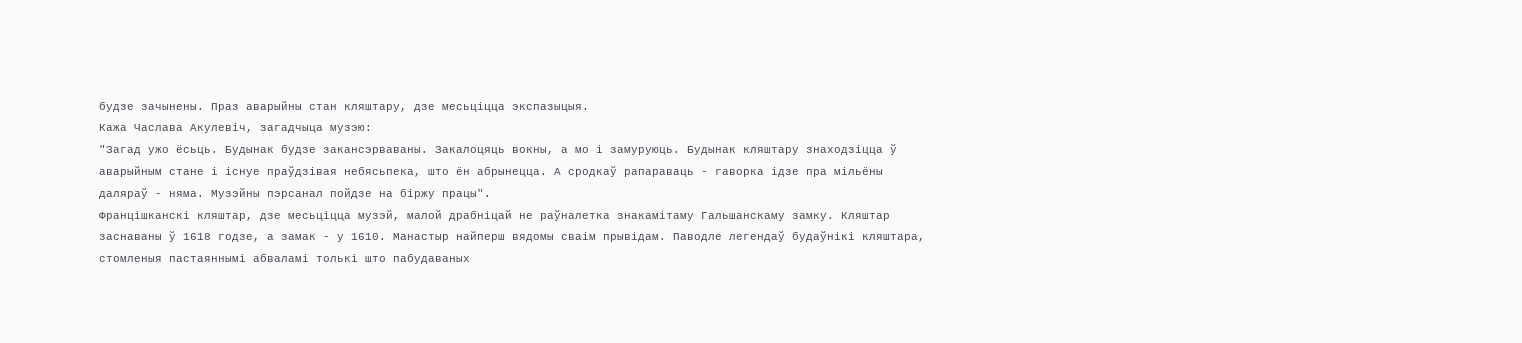будзе зачынены. Праз аварыйны стан кляштару, дзе месьціцца экспазыцыя.
Кажа Часлава Акулевіч, загадчыца музэю:
"Загад ужо ёсьць. Будынак будзе закансэрваваны. Закалоцяць вокны, а мо і замуруюць. Будынак кляштару знаходзіцца ў аварыйным стане і існуе праўдзівая небясьпека, што ён абрынецца. А сродкаў рапараваць - гаворка ідзе пра мільёны даляраў - няма. Музэйны пэрсанал пойдзе на біржу працы".
Францішканскі кляштар, дзе месьціцца музэй, малой драбніцай не раўналетка знакамітаму Гальшанскаму замку. Кляштар заснаваны ў 1618 годзе, а замак - у 1610. Манастыр найперш вядомы сваім прывідам. Паводле легендаў будаўнікі кляштара, стомленыя пастаяннымі абваламі толькі што пабудаваных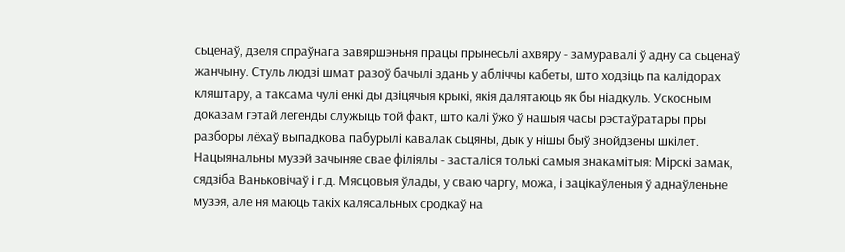сьценаў, дзеля спраўнага завяршэньня працы прынесьлі ахвяру - замуравалі ў адну са сьценаў жанчыну. Стуль людзі шмат разоў бачылі здань у абліччы кабеты, што ходзіць па калідорах кляштару, а таксама чулі енкі ды дзіцячыя крыкі, якія далятаюць як бы ніадкуль. Ускосным доказам гэтай легенды служыць той факт, што калі ўжо ў нашыя часы рэстаўратары пры разборы лёхаў выпадкова пабурылі кавалак сьцяны, дык у нішы быў знойдзены шкілет.
Нацыянальны музэй зачыняе свае філіялы - засталіся толькі самыя знакамітыя: Мірскі замак, сядзіба Ваньковічаў і г.д. Мясцовыя ўлады, у сваю чаргу, можа, і зацікаўленыя ў аднаўленьне музэя, але ня маюць такіх калясальных сродкаў на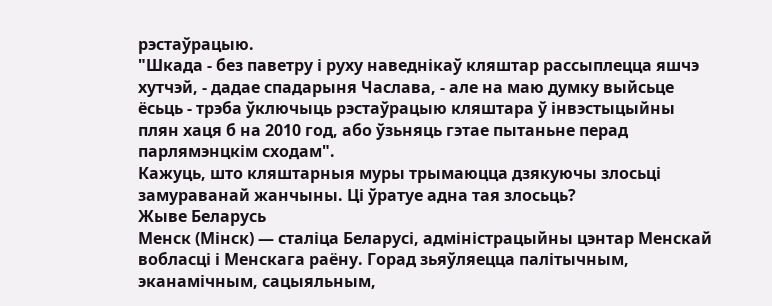рэстаўрацыю.
"Шкада - без паветру і руху наведнікаў кляштар рассыплецца яшчэ хутчэй, - дадае спадарыня Часлава, - але на маю думку выйсьце ёсьць - трэба ўключыць рэстаўрацыю кляштара ў інвэстыцыйны плян хаця б на 2010 год, або ўзьняць гэтае пытаньне перад парлямэнцкім сходам".
Кажуць, што кляштарныя муры трымаюцца дзякуючы злосьці замураванай жанчыны. Ці ўратуе адна тая злосьць?
Жыве Беларусь
Менск (Мінск) — сталіца Беларусі, адміністрацыйны цэнтар Менскай вобласці і Менскага раёну. Горад зьяўляецца палітычным, эканамічным, сацыяльным,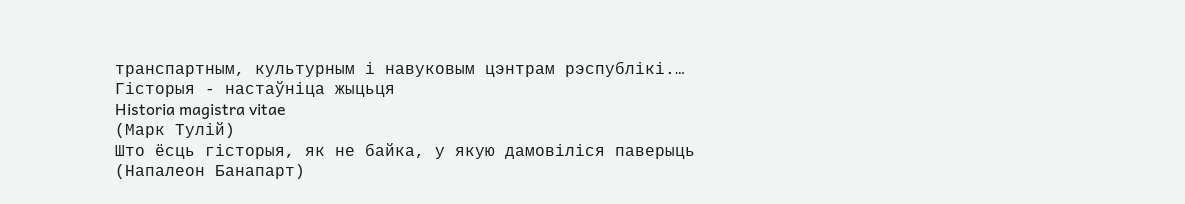транспартным, культурным і навуковым цэнтрам рэспублікі.…
Гісторыя - настаўніца жыцьця
Historia magistra vitae
(Марк Тулій)
Што ёсць гісторыя, як не байка, у якую дамовіліся паверыць
(Напалеон Банапарт)